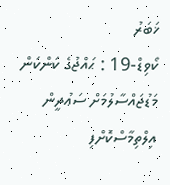ޚަބަރު
ކޯވިޑް-19 : ޙައްޖުގެ ކަންކަން މަޑުޖައްސާލުމަށް ސަޢުދީން އިލްތިމާސްކޮށްފި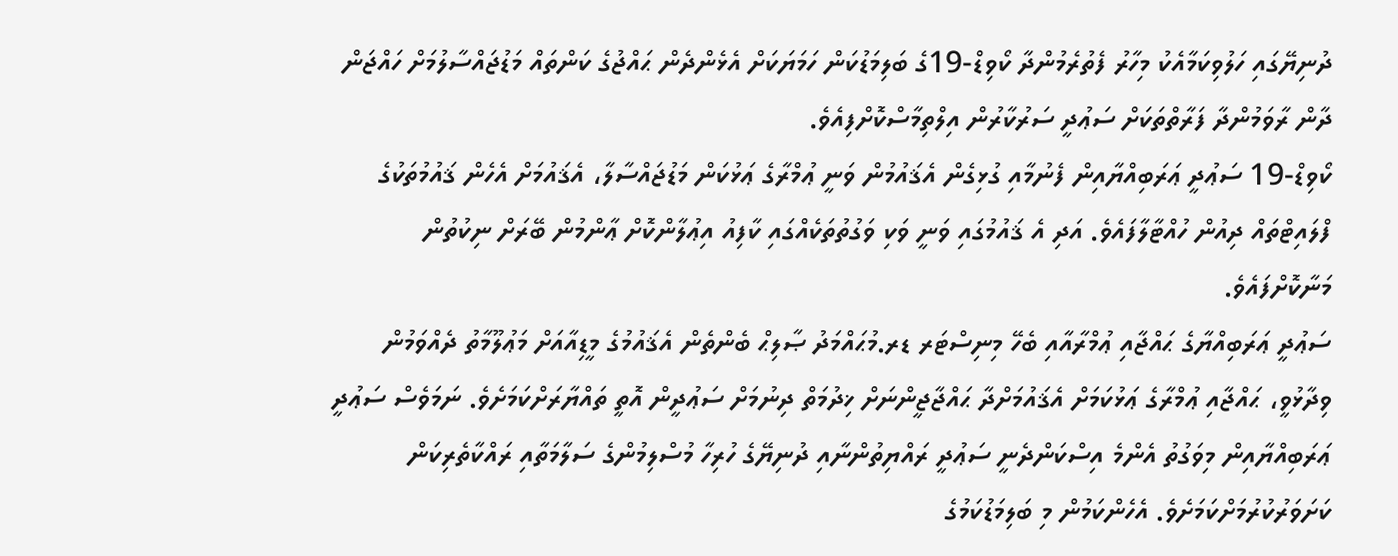ދުނިޔޭގައި ހަލުވިކަމާއެކު މިހާރު ފެތުރެމުންދާ ކޯވިޑް-19ގެ ބަލިމަޑުކަން ހަމަޔަކަށް އެޅެންދެން ޙައްޖުގެ ކަންތައް މަޑުޖައްސާލުމަށް ހައްޖަން ދާން ރާވަމުންދާ ފަރާތްތަކަށް ސަޢުދީ ސަރުކާރުން އިލްތިމާސްކޮށްފިއެވެ.
ކޯވިޑް-19 ސަޢުދީ ޢަރަބިއްޔާއިން ފެނުމާއި ގުޅިގެން އެޤައުމުން ވަނީ ޢުމްރާގެ ޢަޅުކަން މަޑުޖައްސާލާ، އެޤައުމަށް އެހެން ޤައުމުތަކުގެ ފްލައިޓްތައް ދިއުން ހުއްޓާލާފައެވެ. އަދި އެ ޤައުމުގައި ވަނީ ވަކި ވަގުތުތަކެއްގައި ކާފިއު އިޢުލާންކޮށް ޢާންމުން ބޭރަށް ނިކުތުން މަނާކޮށްފައެވެ.
ސަޢުދީ ޢަރަބިއްޔާގެ ޙައްޖާއި ޢުމްރާއާއި ބެހޭ މިނިސްޓަރ ޑރ.މުޙައްމަދު ޞާލިޙް ބެންތެން އެޤައުމުގެ މީޑިއާއަށް މަޢުލޫމާތު ދެއްވަމުން ވިދާޅުވީ، ޙައްޖާއި ޢުމްރާގެ ޢަޅުކަމަށް އެޤައުމަށްދާ ޙައްޖާޖީންނަށް ޚިދުމަތް ދިނުމަށް ސަޢުދީން އޮތީ ތައްޔާރަށްކަމަށެވެ. ނަމަވެސް ސަޢުދީ ޢަރަބިއްޔާއިން މިވަގުތު އެންމެ އިސްކަންދެނީ ސަޢުދީ ރައްޔިތުންނާއި ދުނިޔޭގެ ހުރިހާ މުސްލިމުންގެ ސަލާމަތާއި ރައްކާތެރިކަން ކަށަވަރުކުރުމަށްކަމަށެވެ. އެހެންކަމުން މި ބަލިމަޑުކަމުގެ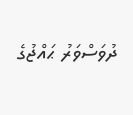ދުވަސްވަރު ޙައްޖުގެ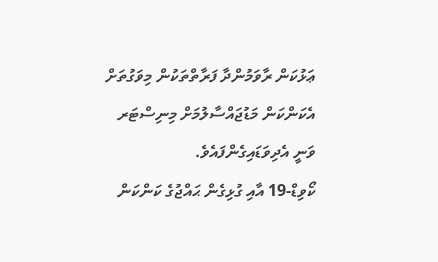ޢަޅުކަން ރާވަމުންދާ ފަރާތްތަކުން މިވަގުތަށް އެކަންކަން މަޑުޖައްސާލުމަށް މިނިސްޓަރ ވަނީ އެދިވަޑައިގެންފައެވެ.
ކޯވިޑް-19 އާއި ގުޅިގެން ޙައްޖުގެ ކަންކަން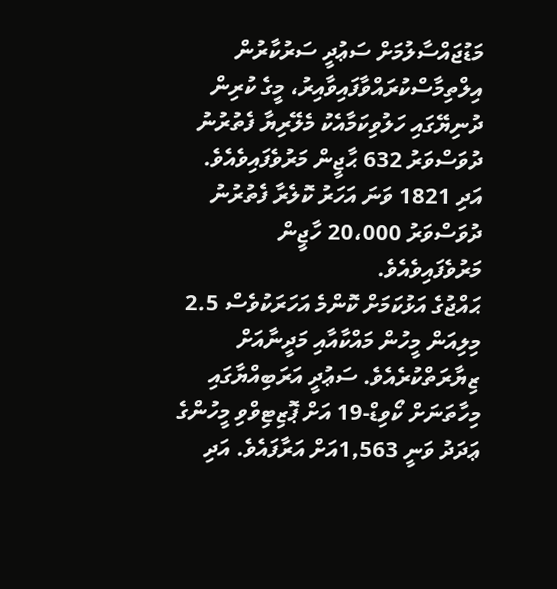މަޑުޖައްސާލުމަށް ސަޢުދީ ސަރުކާރުން އިލްތިމާސްކުރައްވާފައިވާއިރު، މީގެ ކުރިން ދުނިޔޭގައި ހަލުވިކަމާއެކު މެލޭރިޔާ ފެތުރުނު ދުވަސްވަރު 632 ޙާޖީން މަރުވެފައިވެއެވެ. އަދި 1821 ވަނަ އަހަރު ކޮލެރާ ފެތުރުނު ދުވަސްވަރު 20،000 ހާޖީން މަރުވެފައިވެއެވެ.
ޙައްޖުގެ އަޅުކަމަށް ކޮންމެ އަހަރަކުވެސް 2.5 މިލިއަން މީހުން މައްކާއާއި މަދީނާއަށް ޒިޔާރަތްކުރެއެވެ. ސަޢުދީ އަރަބިއްޔާގައި މިހާތަނަށް ކޯވިޑް-19 އަށް ޕޮޒިޓިވްވި މީހުންގެ ޢަދަދު ވަނީ 1,563އަށް އަރާފައެވެ. އަދި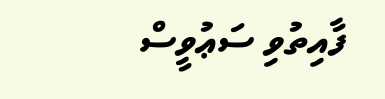ފާއިތުވި ސަޢުވީސް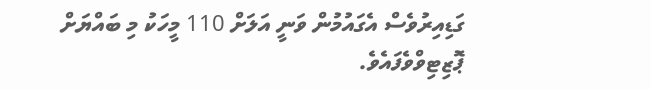ގަޑިއިރުވެސް އެގައުމުން ވަނީ އަލަށް 110 މީހަކު މި ބައްޔަށް ޕޮޒިޓިވްވެފައެވެ.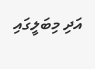އަދި މިބަލީގައި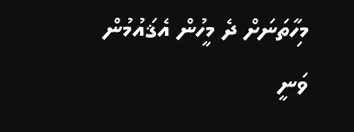މިހާތަނަށް ދެ މީހުން އެޤައުމުން ވަނީ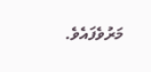މަރުވެފައެވެ.